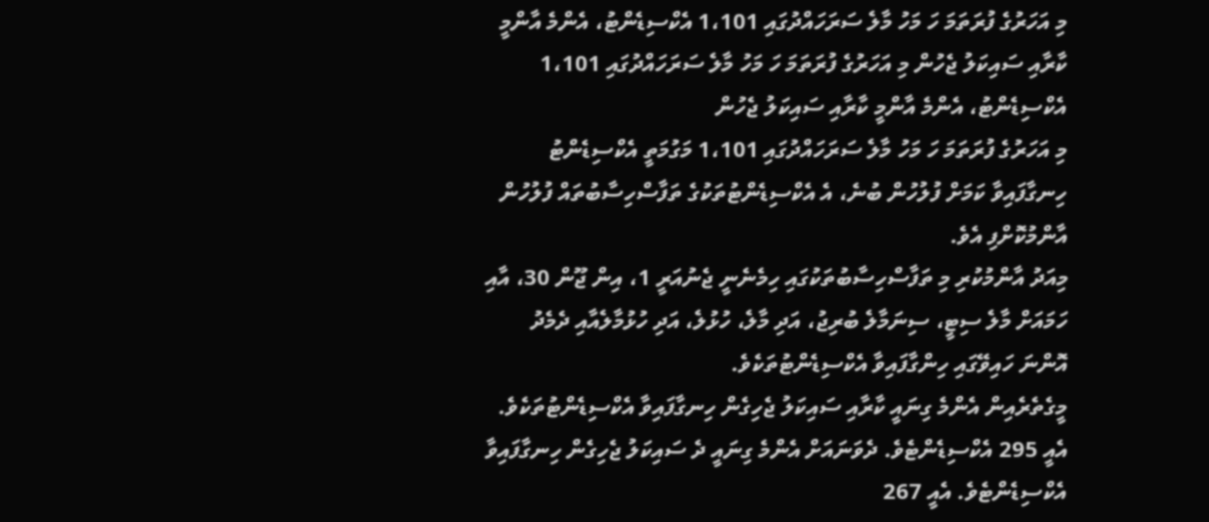މި އަހަރުގެ ފުރަތަމަ ހަ މަހު މާލެ ސަރަހައްދުގައި 1،101 އެކްސިޑެންޓު، އެންމެ އާންމީ ކާރާއި ސައިކަލު ޖެހުން މި އަހަރުގެ ފުރަތަމަ ހަ މަހު މާލެ ސަރަހައްދުގައި 1،101 އެކްސިޑެންޓު، އެންމެ އާންމީ ކާރާއި ސައިކަލު ޖެހުން
މި އަހަރުގެ ފުރަތަމަ ހަ މަހު މާލެ ސަރަހައްދުގައި 1،101 މަގުމަތީ އެކްސިޑެންޓު ހިނގާފައިވާ ކަމަށް ފުލުހުން ބުނެ، އެ އެކްސިޑެންޓުތަކުގެ ތަފާސްހިސާބުތައް ފުލުހުން އާންމުކޮށްފި އެވެ.
މިއަދު އާންމުކުރި މި ތަފާސްހިސާބުތަކުގައި ހިމެނެނީ ޖެނުއަރީ 1، އިން ޖޫން 30، އާއި ހަމައަށް މާލެ ސިޓީ، ސިނަމާލެ ބުރިޖު، އަދި މާލެ، ހުޅުލެ، އަދި ހުޅުމާލެއާއި ދެމެދު އޮންނަ ހައިވޭގައި ހިންގާފައިވާ އެކްސިޑެންޓުތަކެވެ.
މީގެތެރެއިން އެންމެ ގިނައީ ކާރާއި ސައިކަލު ޖެހިގެން ހިނގާފައިވާ އެކްސިޑެންޓުތަކެވެ. އެއީ 295 އެކްސިޑެންޓެވެ. ދެވަނައަށް އެންމެ ގިނައީ ދެ ސައިކަލު ޖެހިގެން ހިނގާފައިވާ އެކްސިޑެންޓެވެ. އެއީ 267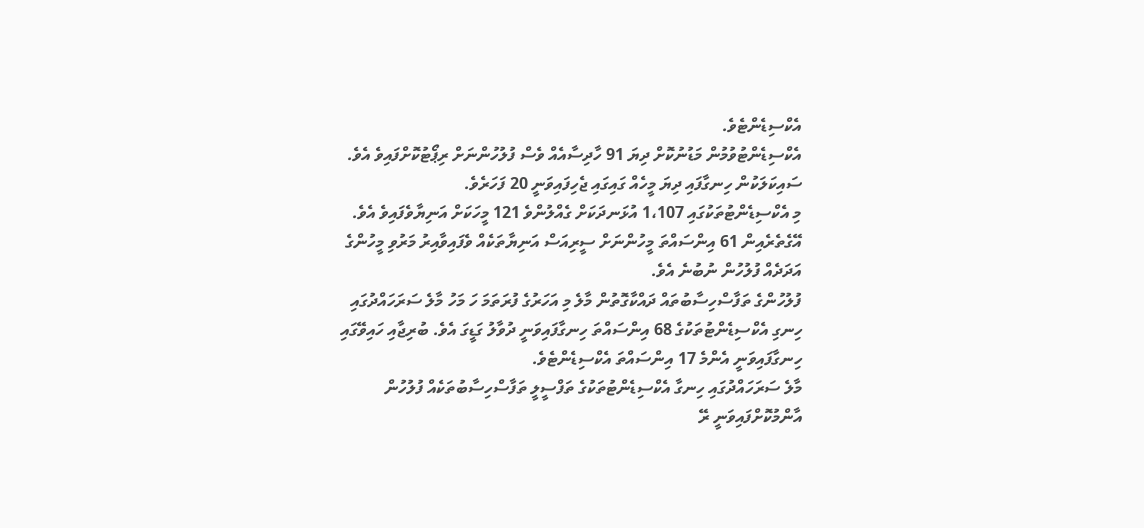އެކްސިޑެންޓެވެ.
އެކްސިޑެންޓުވުމުން މަޑުނުކޮށް ދިޔަ 91 ހާދިސާއެއް ވެސް ފުލުހުންނަށް ރިޕޯޓުކޮށްފައިވެ އެވެ. ސައިކަލަކުން ހިނގާފައި ދިޔަ މީހެއް ގައިގައި ޖެހިފައިވަނީ 20 ފަހަރެވެ.
މި އެކްސިޑެންޓުތަކުގައި 1،107 އުޅަނދަކަށް ގެއްލުންވެ 121 މީހަކަށް އަނިޔާވެފައިވެ އެވެ. އޭގެތެރެއިން 61 އިންސައްތަ މީހުންނަށް ސީރިއަސް އަނިޔާތަކެއް ވެފައިވާއިރު މަރުވި މީހުންގެ އަދަދެއް ފުލުހުން ނުބުނެ އެވެ.
ފުލުހުންގެ ތަފާސްހިސާބުތައް ދައްކާގޮތުން މާލެ މި އަހަރުގެ ފުރަތަމަ ހަ މަހު މާލެ ސަރަހައްދުގައި ހިނގި އެކްސިޑެންޓުތަކުގެ 68 އިންސައްތަ ހިނގާފައިވަނީ ދުވާލު ގަޑީގަ އެވެ. ބުރިޖާއި ހައިވޭގައި ހިނގާފައިވަނީ އެންމެ 17 އިންސައްތަ އެކްސިޑެންޓެވެ.
މާލެ ސަރަހައްދުގައި ހިނގާ އެކްސިޑެންޓުތަކުގެ ތަފްސީލީ ތަފާސްހިސާބުތަކެއް ފުލުހުން އާންމުކޮށްފައިވަނީ ރޭ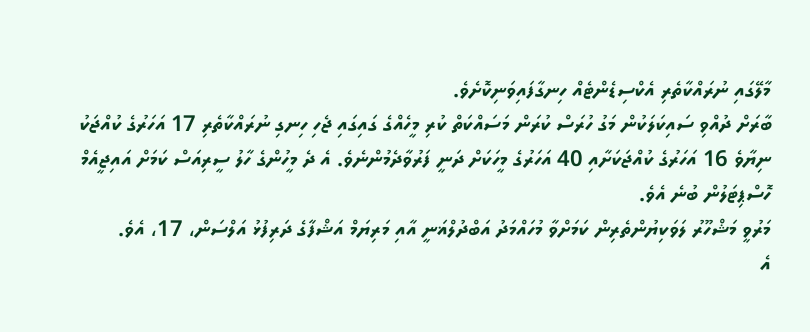މާލޭގައި ނުރައްކާތެރި އެކްސިޑެންޓެއް ހިނގާފައިވަނިކޮށެވެ.
ބާރަށް ދުއްވި ސައިކަލަކުން މަގު ހުރަސް ކުރަން މަސައްކަތް ކުރި މީހެއްގެ ގައިގައި ޖެހި ހިނގި ނުރައްކާތެރި 17 އަހަރުގެ ކުއްޖަކު ނިޔާވެ 16 އަހަރުގެ ކުއްޖަކަށާއި 40 އަހަރުގެ މީހަކަށް ދަނީ ފަރުވާދެމުންނެވެ. އެ ދެ މީހުންގެ ހާލު ސީރިއަސް ކަމަށް އައިޖީއެމް ހޮސްޕިޓަލުން ބުނެ އެވެ.
މަރުވީ މަޝްހޫރު ލަވަކިޔުންތެރިން ކަމަށްވާ މުހައްމަދު އަބްދުލްޣަނީ އާއި މަރިޔަމް އަޝްފާގެ ދަރިފުޅު އަލްސަން، 17، އެވެ.
އެ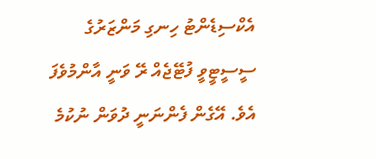އެކްސިޑެންޓު ހިނގި މަންޒަރުގެ ސީސީޓީވީ ފުޓޭޖެއް ރޭ ވަނީ އާންމުވެފަ އެވެ. އޭގެން ފެންނަނީ ދުވަން ނުކުމެ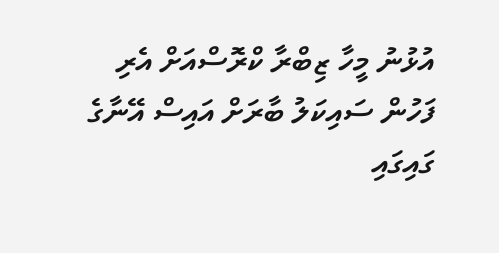އުޅުނު މީހާ ޒިބްރާ ކްރޮސްއަށް އެރި ފަހުން ސައިކަލު ބާރަށް އައިސް އޭނާގެ ގައިގައި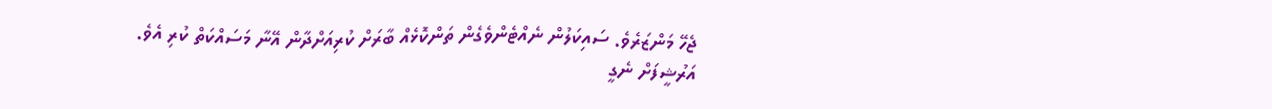ޖެހޭ މަންޒަރެވެ. ސައިކަލުން ނެއްޓެންވެގެން ތަންކޮޅެއް ބާރަށް ކުރިއަށްދާން އޭނާ މަސައްކަތް ކުރި އެވެ.
އަރުޝީފަށް ނެގީ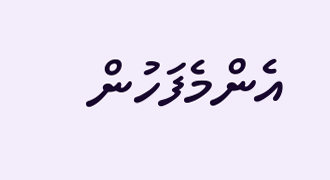އެންމެފަހުން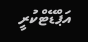އަޕްޑޭޓްކުރީ